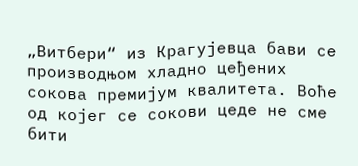„Витбери“ из Крагујевца бави се производњом хладно цеђених сокова премијум квалитета. Воће од којег се сокови цеде не сме бити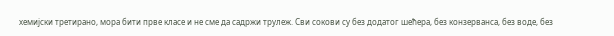хемијски третирано, мора бити прве класе и не сме да садржи трулеж. Сви сокови су без додатог шећера, без конзерванса, без воде, без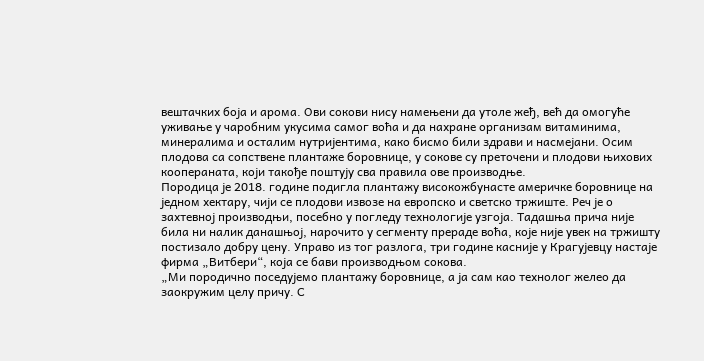вештачких боја и арома. Ови сокови нису намењени да утоле жеђ, већ да омогуће уживање у чаробним укусима самог воћа и да нахране организам витаминима, минералима и осталим нутријентима, како бисмо били здрави и насмејани. Осим плодова са сопствене плантаже боровнице, у сокове су преточени и плодови њихових коопераната, који такође поштују сва правила ове производње.
Породица је 2018. године подигла плантажу високожбунасте америчке боровнице на једном хектару, чији се плодови извозе на европско и светско тржиште. Реч је о захтевној производњи, посебно у погледу технологије узгоја. Тадашња прича није била ни налик данашњој, нарочито у сегменту прераде воћа, које није увек на тржишту постизало добру цену. Управо из тог разлога, три године касније у Крагујевцу настаје фирма „Витбери“, која се бави производњом сокова.
„Ми породично поседујемо плантажу боровнице, а ја сам као технолог желео да заокружим целу причу. С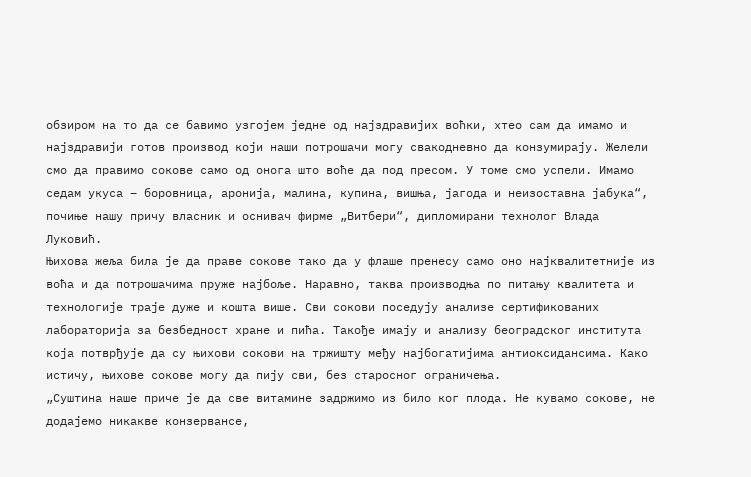обзиром на то да се бавимо узгојем једне од најздравијих воћки, хтео сам да имамо и најздравији готов производ који наши потрошачи могу свакодневно да конзумирају. Желели смо да правимо сокове само од онога што воће да под пресом. У томе смо успели. Имамо седам укуса – боровница, аронија, малина, купина, вишња, јагода и неизоставна јабука“, почиње нашу причу власник и оснивач фирме „Витбери“, дипломирани технолог Влада Луковић.
Њихова жеља била је да праве сокове тако да у флаше пренесу само оно најквалитетније из воћа и да потрошачима пруже најбоље. Наравно, таква производња по питању квалитета и технологије траје дуже и кошта више. Сви сокови поседују анализе сертификованих лабораторија за безбедност хране и пића. Такође имају и анализу београдског института која потврђује да су њихови сокови на тржишту међу најбогатијима антиоксидансима. Како истичу, њихове сокове могу да пију сви, без старосног ограничења.
„Суштина наше приче је да све витамине задржимо из било ког плода. Не кувамо сокове, не додајемо никакве конзервансе,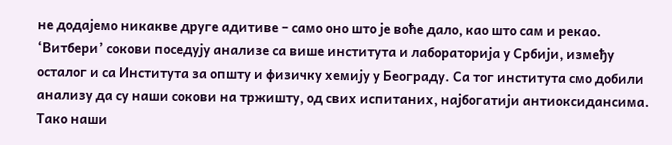не додајемо никакве друге адитиве – само оно што је воће дало, као што сам и рекао. ‘Витбери’ сокови поседују анализе са више института и лабораторија у Србији, између осталог и са Института за општу и физичку хемију у Београду. Са тог института смо добили анализу да су наши сокови на тржишту, од свих испитаних, најбогатији антиоксидансима. Тако наши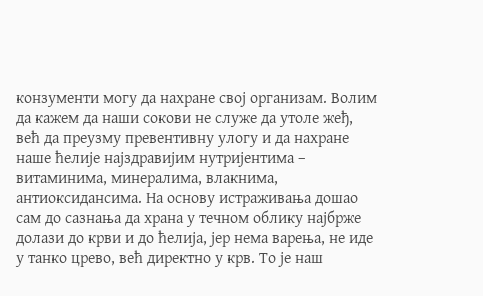конзументи могу да нахране свој организам. Волим да кажем да наши сокови не служе да утоле жеђ, већ да преузму превентивну улогу и да нахране наше ћелије најздравијим нутријентима – витаминима, минералима, влакнима, антиоксидансима. На основу истраживања дошао сам до сазнања да храна у течном облику најбрже долази до крви и до ћелија, јер нема варења, не иде у танко црево, већ директно у крв. То је наш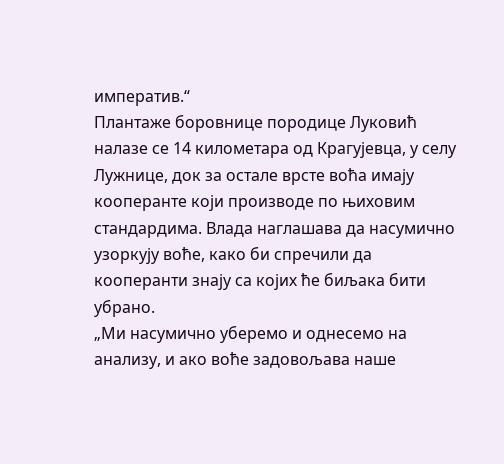императив.“
Плантаже боровнице породице Луковић налазе се 14 километара од Крагујевца, у селу Лужнице, док за остале врсте воћа имају кооперанте који производе по њиховим стандардима. Влада наглашава да насумично узоркују воће, како би спречили да кооперанти знају са којих ће биљака бити убрано.
„Ми насумично уберемо и однесемо на анализу, и ако воће задовољава наше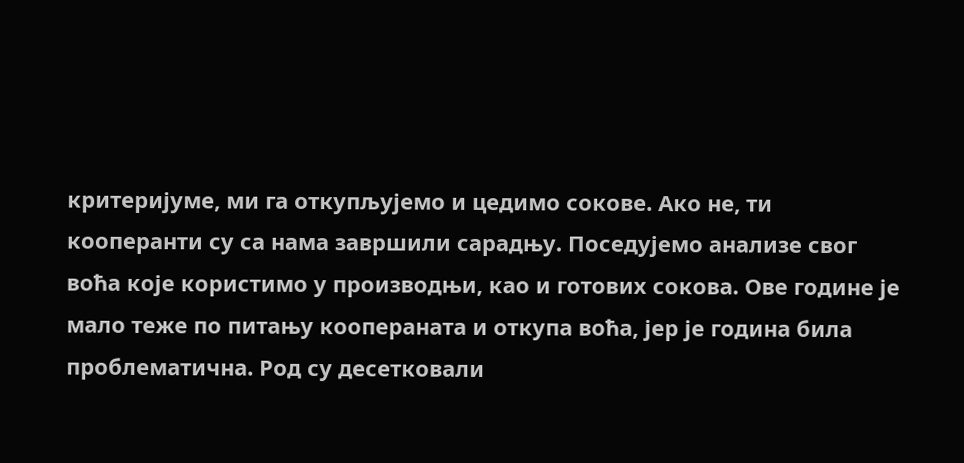критеријуме, ми га откупљујемо и цедимо сокове. Ако не, ти кооперанти су са нама завршили сарадњу. Поседујемо анализе свог воћа које користимо у производњи, као и готових сокова. Ове године је мало теже по питању коопераната и откупа воћа, јер је година била проблематична. Род су десетковали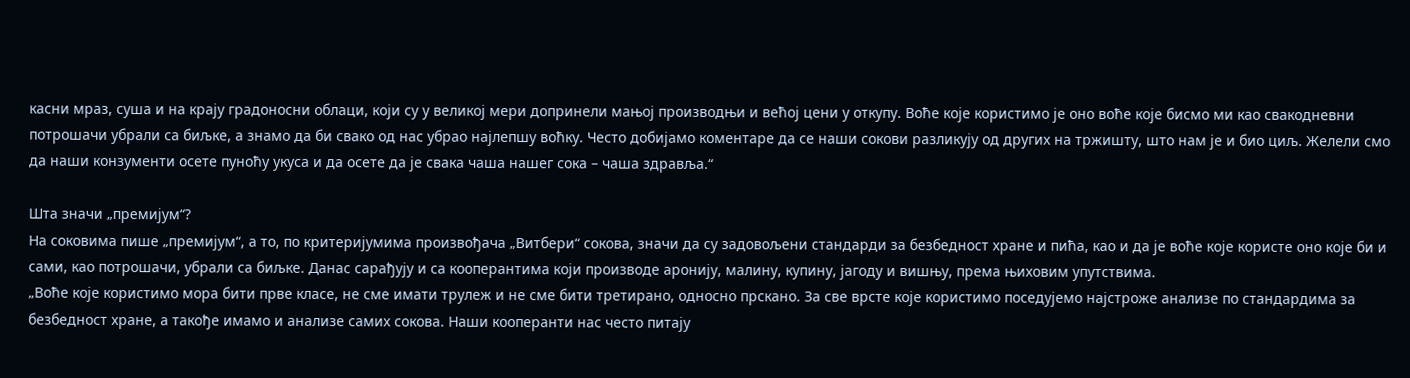касни мраз, суша и на крају градоносни облаци, који су у великој мери допринели мањој производњи и већој цени у откупу. Воће које користимо је оно воће које бисмо ми као свакодневни потрошачи убрали са биљке, а знамо да би свако од нас убрао најлепшу воћку. Често добијамо коментаре да се наши сокови разликују од других на тржишту, што нам је и био циљ. Желели смо да наши конзументи осете пуноћу укуса и да осете да је свака чаша нашег сока – чаша здравља.“

Шта значи „премијум“?
На соковима пише „премијум“, а то, по критеријумима произвођача „Витбери“ сокова, значи да су задовољени стандарди за безбедност хране и пића, као и да је воће које користе оно које би и сами, као потрошачи, убрали са биљке. Данас сарађују и са кооперантима који производе аронију, малину, купину, јагоду и вишњу, према њиховим упутствима.
„Воће које користимо мора бити прве класе, не сме имати трулеж и не сме бити третирано, односно прскано. За све врсте које користимо поседујемо најстроже анализе по стандардима за безбедност хране, а такође имамо и анализе самих сокова. Наши кооперанти нас често питају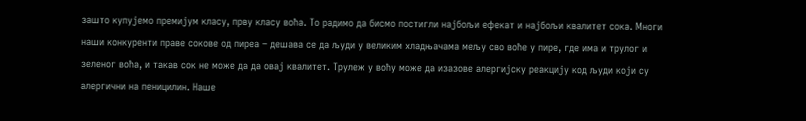зашто купујемо премијум класу, прву класу воћа. То радимо да бисмо постигли најбољи ефекат и најбољи квалитет сока. Многи наши конкуренти праве сокове од пиреа – дешава се да људи у великим хладњачама мељу сво воће у пире, где има и трулог и зеленог воћа, и такав сок не може да да овај квалитет. Трулеж у воћу може да изазове алергијску реакцију код људи који су алергични на пеницилин. Наше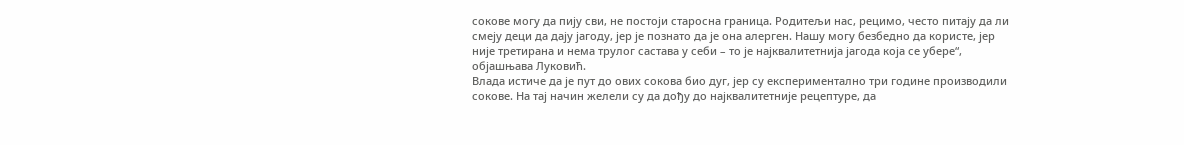сокове могу да пију сви, не постоји старосна граница. Родитељи нас, рецимо, често питају да ли смеју деци да дају јагоду, јер је познато да је она алерген. Нашу могу безбедно да користе, јер није третирана и нема трулог састава у себи – то је најквалитетнија јагода која се убере“, објашњава Луковић.
Влада истиче да је пут до ових сокова био дуг, јер су експериментално три године производили сокове. На тај начин желели су да дођу до најквалитетније рецептуре, да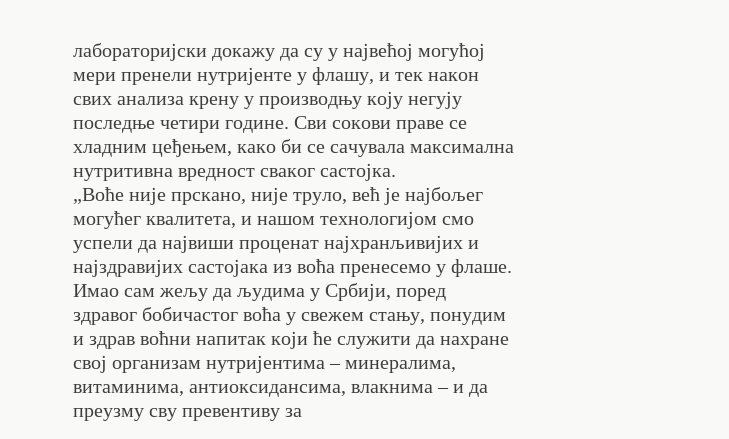лабораторијски докажу да су у највећој могућој мери пренели нутријенте у флашу, и тек након свих анализа крену у производњу коју негују последње четири године. Сви сокови праве се хладним цеђењем, како би се сачувала максимална нутритивна вредност сваког састојка.
„Воће није прскано, није труло, већ је најбољег могућег квалитета, и нашом технологијом смо успели да највиши проценат најхранљивијих и најздравијих састојака из воћа пренесемо у флаше. Имао сам жељу да људима у Србији, поред здравог бобичастог воћа у свежем стању, понудим и здрав воћни напитак који ће служити да нахране свој организам нутријентима – минералима, витаминима, антиоксидансима, влакнима – и да преузму сву превентиву за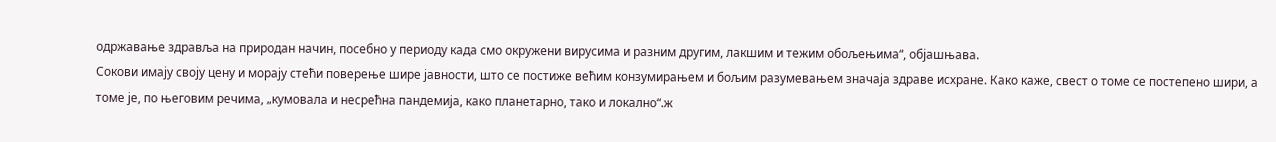одржавање здравља на природан начин, посебно у периоду када смо окружени вирусима и разним другим, лакшим и тежим обољењима“, објашњава.
Сокови имају своју цену и морају стећи поверење шире јавности, што се постиже већим конзумирањем и бољим разумевањем значаја здраве исхране. Како каже, свест о томе се постепено шири, а томе је, по његовим речима, „кумовала и несрећна пандемија, како планетарно, тако и локално“.ж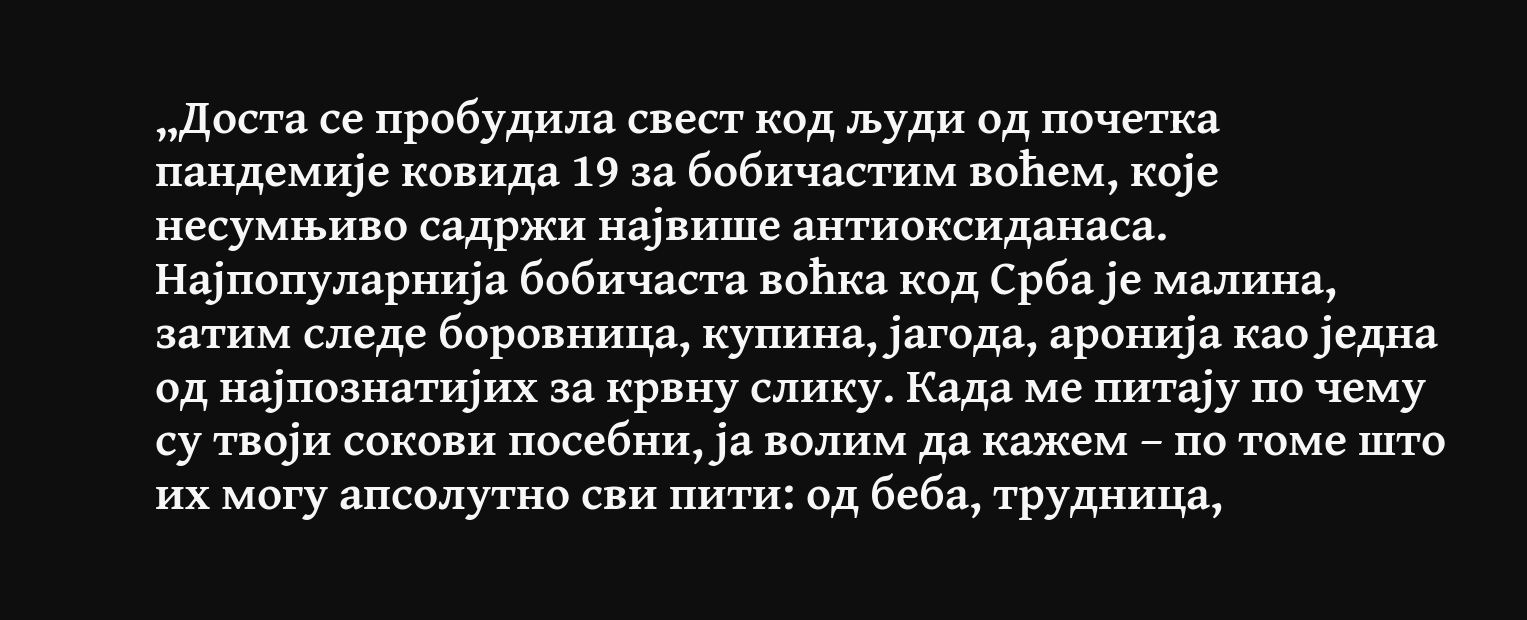„Доста се пробудила свест код људи од почетка пандемије ковида 19 за бобичастим воћем, које несумњиво садржи највише антиоксиданаса. Најпопуларнија бобичаста воћка код Срба је малина, затим следе боровница, купина, јагода, аронија као једна од најпознатијих за крвну слику. Када ме питају по чему су твоји сокови посебни, ја волим да кажем – по томе што их могу апсолутно сви пити: од беба, трудница,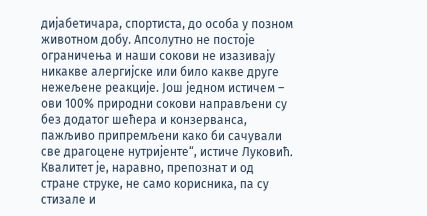дијабетичара, спортиста, до особа у позном животном добу. Апсолутно не постоје ограничења и наши сокови не изазивају никакве алергијске или било какве друге нежељене реакције. Још једном истичем – ови 100% природни сокови направљени су без додатог шећера и конзерванса, пажљиво припремљени како би сачували све драгоцене нутријенте“, истиче Луковић.
Квалитет је, наравно, препознат и од стране струке, не само корисника, па су стизале и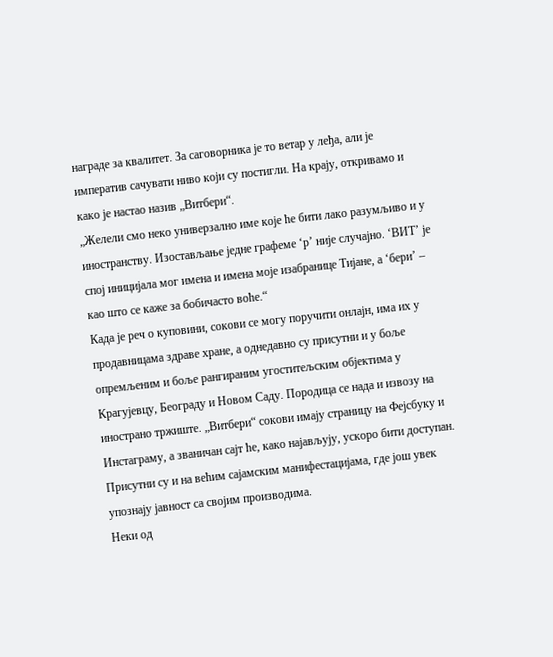награде за квалитет. За саговорника је то ветар у леђа, али је императив сачувати ниво који су постигли. На крају, откривамо и како је настао назив „Витбери“.
„Желели смо неко универзално име које ће бити лако разумљиво и у иностранству. Изостављање једне графеме ‘р’ није случајно. ‘ВИТ’ је спој иницијала мог имена и имена моје изабранице Тијане, а ‘бери’ – као што се каже за бобичасто воће.“
Када је реч о куповини, сокови се могу поручити онлајн, има их у продавницама здраве хране, а однедавно су присутни и у боље опремљеним и боље рангираним угоститељским објектима у Крагујевцу, Београду и Новом Саду. Породица се нада и извозу на инострано тржиште. „Витбери“ сокови имају страницу на Фејсбуку и Инстаграму, а званичан сајт ће, како најављују, ускоро бити доступан. Присутни су и на већим сајамским манифестацијама, где још увек упознају јавност са својим производима.
Неки од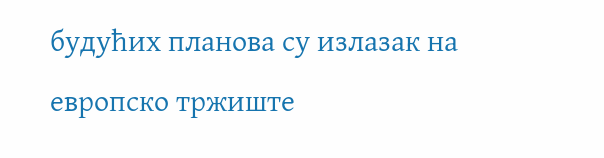будућих планова су излазак на европско тржиште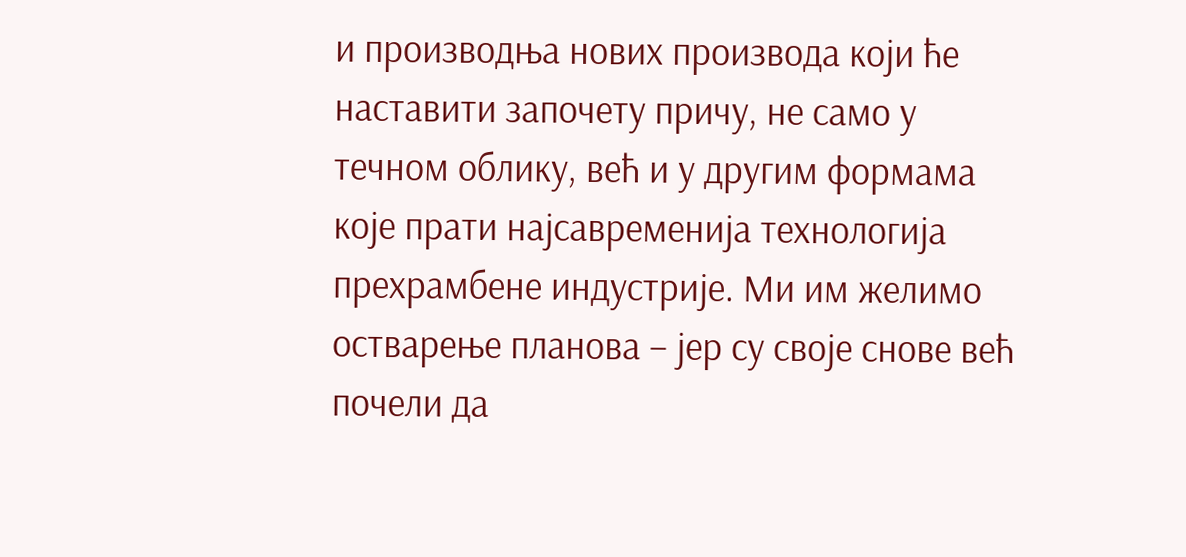и производња нових производа који ће наставити започету причу, не само у течном облику, већ и у другим формама које прати најсавременија технологија прехрамбене индустрије. Ми им желимо остварење планова – јер су своје снове већ почели да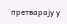претварају у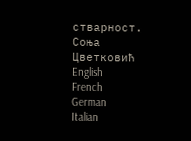стварност.
Соња Цветковић
English
French
German
Italian